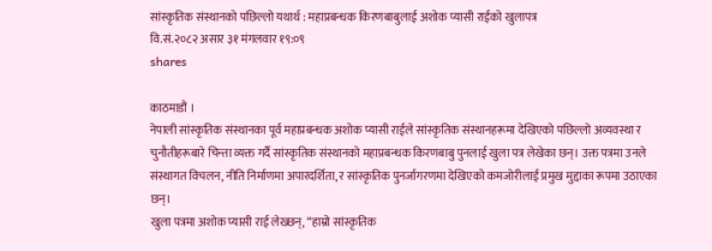सांस्कृतिक संस्थानको पछिल्लो यथार्थ : महाप्रबन्धक किरणबाबुलाई अशोक प्यासी राईको खुलापत्र
वि.सं.२०८२ असार ३१ मंगलवार १९:०९
shares

काठमाडौं ।
नेपाली सांस्कृतिक संस्थानका पूर्व महाप्रबन्धक अशोक प्यासी राईले सांस्कृतिक संस्थानहरूमा देखिएको पछिल्लो अव्यवस्था र चुनौतीहरूबारे चिन्ता व्यक्त गर्दै सांस्कृतिक संस्थानको महाप्रबन्धक किरणबाबु पुनलाई खुला पत्र लेखेका छन्। उक्त पत्रमा उनले संस्थागत विचलन, नीति निर्माणमा अपारदर्शिता, र सांस्कृतिक पुनर्जागरणमा देखिएको कमजोरीलाई प्रमुख मुद्दाका रूपमा उठाएका छन्।
खुला पत्रमा अशोक प्यासी राई लेख्छन्, “हाम्रो सांस्कृतिक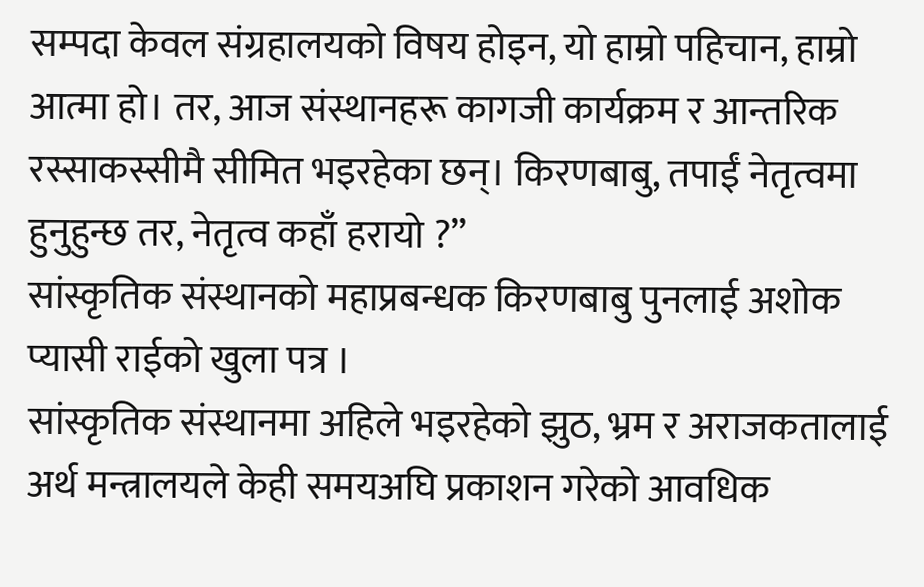सम्पदा केवल संग्रहालयको विषय होइन, यो हाम्रो पहिचान, हाम्रो आत्मा हो। तर, आज संस्थानहरू कागजी कार्यक्रम र आन्तरिक रस्साकस्सीमै सीमित भइरहेका छन्। किरणबाबु, तपाईं नेतृत्वमा हुनुहुन्छ तर, नेतृत्व कहाँ हरायो ?”
सांस्कृतिक संस्थानको महाप्रबन्धक किरणबाबु पुनलाई अशोक प्यासी राईको खुला पत्र ।
सांस्कृतिक संस्थानमा अहिले भइरहेको झुठ, भ्रम र अराजकतालाई अर्थ मन्त्रालयले केही समयअघि प्रकाशन गरेको आवधिक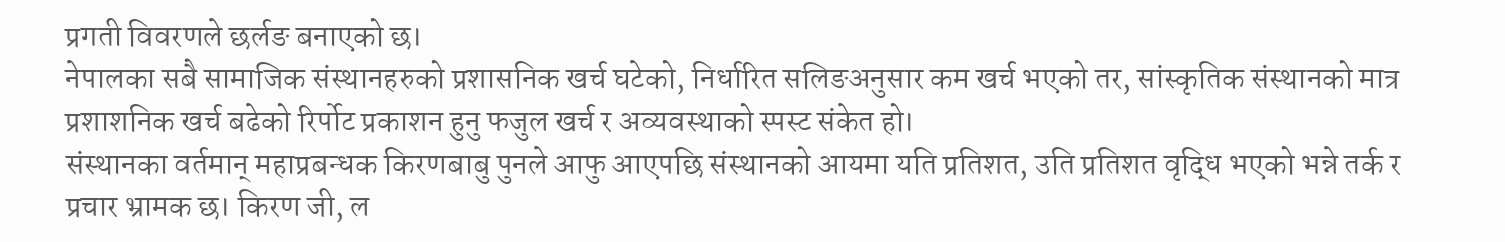प्रगती विवरणले छर्लङ बनाएको छ।
नेपालका सबै सामाजिक संस्थानहरुको प्रशासनिक खर्च घटेको, निर्धारित सलिङअनुसार कम खर्च भएको तर, सांस्कृतिक संस्थानको मात्र प्रशाशनिक खर्च बढेको रिर्पोट प्रकाशन हुनु फजुल खर्च र अव्यवस्थाको स्पस्ट संकेत हो।
संस्थानका वर्तमान् महाप्रबन्धक किरणबाबु पुनले आफु आएपछि संस्थानको आयमा यति प्रतिशत, उति प्रतिशत वृद्धि भएको भन्ने तर्क र प्रचार भ्रामक छ। किरण जी, ल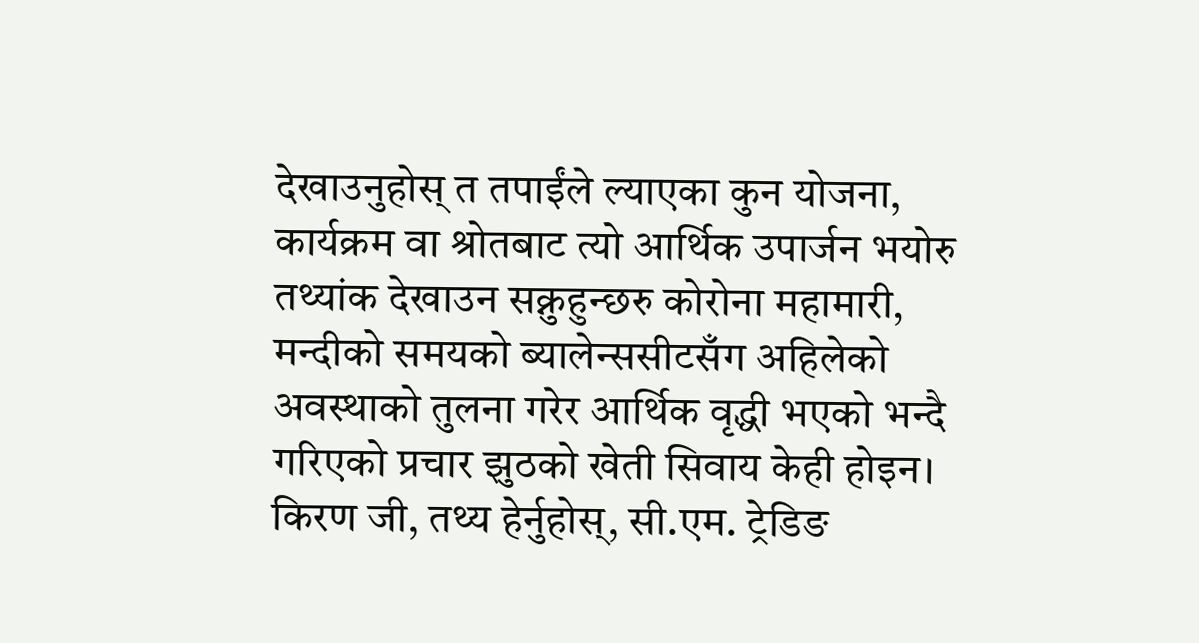देखाउनुहोस् त तपाईंले ल्याएका कुन योजना, कार्यक्रम वा श्रोतबाट त्यो आर्थिक उपार्जन भयोरु तथ्यांक देखाउन सक्नुहुन्छरु कोरोना महामारी, मन्दीको समयको ब्यालेन्ससीटसँग अहिलेको अवस्थाको तुलना गरेर आर्थिक वृद्धी भएको भन्दै गरिएको प्रचार झुठको खेती सिवाय केही होइन।
किरण जी, तथ्य हेर्नुहोस्, सी.एम. ट्रेडिङ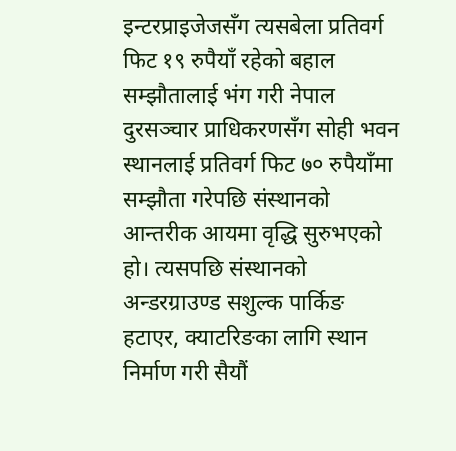इन्टरप्राइजेजसँग त्यसबेला प्रतिवर्ग फिट १९ रुपैयाँ रहेको बहाल सम्झौतालाई भंग गरी नेपाल दुरसञ्चार प्राधिकरणसँग सोही भवन स्थानलाई प्रतिवर्ग फिट ७० रुपैयाँमा सम्झौता गरेपछि संस्थानको आन्तरीक आयमा वृद्धि सुरुभएको हो। त्यसपछि संस्थानको अन्डरग्राउण्ड सशुल्क पार्किङ हटाएर, क्याटरिङका लागि स्थान निर्माण गरी सैयौं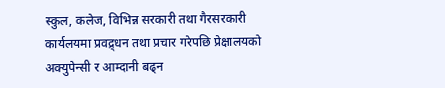स्कुल, कलेज, विभिन्न सरकारी तथा गैरसरकारी कार्यलयमा प्रवद्र्धन तथा प्रचार गरेपछि प्रेक्षालयको अक्युपेन्सी र आम्दानी बढ्न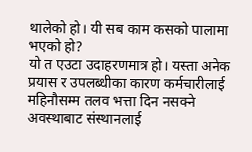थालेको हो। यी सब काम कसको पालामा भएको हो?
यो त एउटा उदाहरणमात्र हो। यस्ता अनेक प्रयास र उपलब्धीका कारण कर्मचारीलाई महिनौसम्म तलव भत्ता दिन नसक्ने अवस्थाबाट संस्थानलाई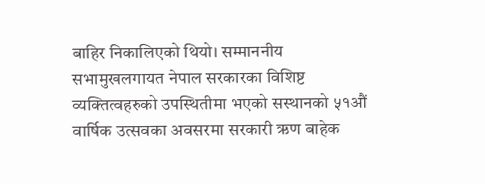बाहिर निकालिएको थियो। सम्माननीय सभामुखलगायत नेपाल सरकारका विशिष्ट व्यक्तित्वहरुको उपस्थितीमा भएको सस्थानको ५१औं वार्षिक उत्सवका अवसरमा सरकारी ऋण बाहेक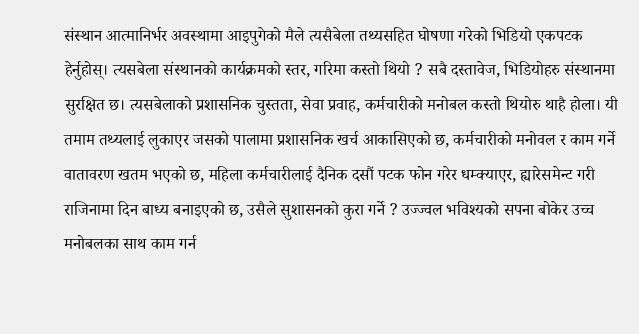संस्थान आत्मानिर्भर अवस्थामा आइपुगेको मैले त्यसैबेला तथ्यसहित घोषणा गरेको भिडियो एकपटक हेर्नुहोस्। त्यसबेला संस्थानको कार्यक्रमको स्तर, गरिमा कस्तो थियो ? सबै दस्तावेज, भिडियोहरु संस्थानमा सुरक्षित छ। त्यसबेलाको प्रशासनिक चुस्तता, सेवा प्रवाह, कर्मचारीको मनोबल कस्तो थियोरु थाहै होला। यी तमाम तथ्यलाई लुकाएर जसको पालामा प्रशासनिक खर्च आकासिएको छ, कर्मचारीको मनोवल र काम गर्ने वातावरण खतम भएको छ, महिला कर्मचारीलाई दैनिक दसौं पटक फोन गरेर धम्क्याएर, ह्यारेसमेन्ट गरी राजिनामा दिन बाध्य बनाइएको छ, उसैले सुशासनको कुरा गर्ने ? उज्ज्वल भविश्यको सपना बोकेर उच्च मनोबलका साथ काम गर्न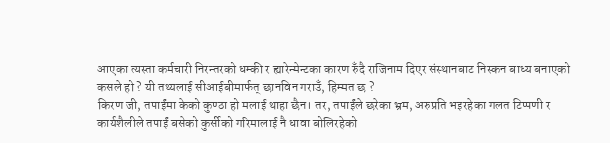आएका त्यस्ता कर्मचारी निरन्तरको धम्की र ह्यारेन्मेन्टका कारण रुँदै राजिनाम दिएर संस्थानबाट निस्कन बाध्य बनाएको कसले हो ? यी तथ्यलाई सीआईबीमार्फत् छानविन गराउँ, हिम्मत छ ?
किरण जी, तपाईंमा केको कुण्ठा हो मलाई थाहा छैन। तर, तपाईंले छरेका भ्रम, अरुप्रति भइरहेका गलत टिप्पणी र कार्यशैलीले तपाईं बसेको कुर्सीको गरिमालाई नै धावा बोलिरहेको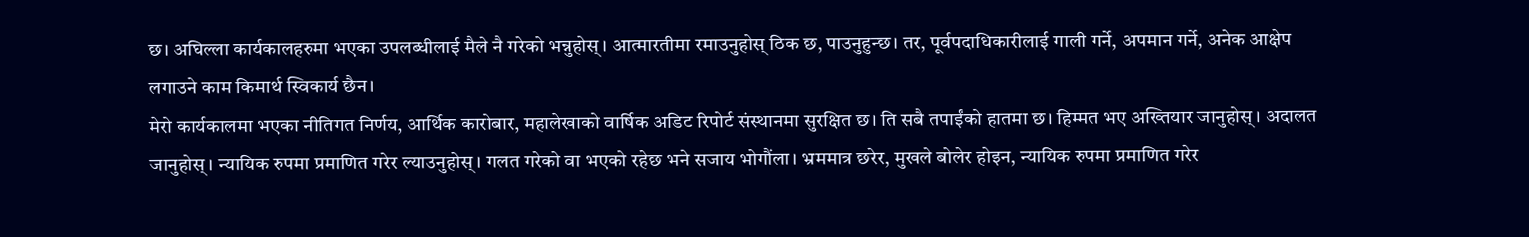छ। अघिल्ला कार्यकालहरुमा भएका उपलब्धीलाई मैले नै गरेको भन्नुहोस्। आत्मारतीमा रमाउनुहोस् ठिक छ, पाउनुहुन्छ। तर, पूर्वपदाधिकारीलाई गाली गर्ने, अपमान गर्ने, अनेक आक्षेप लगाउने काम किमार्थ स्विकार्य छैन।
मेरो कार्यकालमा भएका नीतिगत निर्णय, आर्थिक कारोबार, महालेखाको वार्षिक अडिट रिपोर्ट संस्थानमा सुरक्षित छ। ति सबै तपाईंको हातमा छ। हिम्मत भए अख्तियार जानुहोस्। अदालत जानुहोस्। न्यायिक रुपमा प्रमाणित गरेर ल्याउनुहोस्। गलत गरेको वा भएको रहेछ भने सजाय भोगौंला। भ्रममात्र छरेर, मुखले बोलेर होइन, न्यायिक रुपमा प्रमाणित गरेर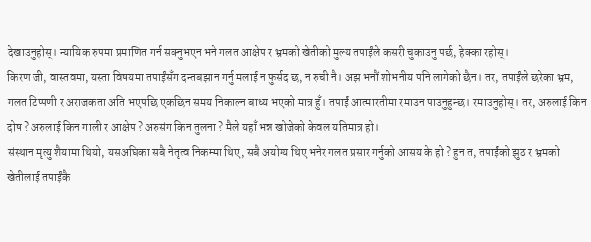देखाउनुहोस्। न्यायिक रुपमा प्रमाणित गर्न सक्नुभएन भने गलत आक्षेप र भ्रमको खेतीको मुल्य तपाईंले कसरी चुकाउनु पर्छ, हेक्का रहोस्।
किरण जी, वास्तवमा, यस्ता विषयमा तपाईंसँग दन्तबझान गर्नु मलाई न फुर्सद छ, न रुची नै। अझ भनौं शोभनीय पनि लागेको छैन। तर, तपाईंले छरेका भ्रम, गलत टिप्पणी र अराजकता अति भएपछि एकछिन समय निकाल्न बाध्य भएको मात्र हुँ। तपाईं आत्मारतीमा रमाउन पाउनुहुन्छ। रमाउनुहोस्। तर, अरुलाई किन दोष ? अरुलाई किन गाली र आक्षेप ? अरुसंग किन तुलना ? मैले यहाँ भन्न खोजेको केवल यतिमात्र हो।
संस्थान मृत्यु शैयामा थियो, यसअघिका सबै नेतृत्व निकम्मा थिए, सबै अयोग्य थिए भनेर गलत प्रसार गर्नुको आसय के हो ? हुन त, तपाईंको झुठ र भ्रमको खेतीलाई तपाईंकै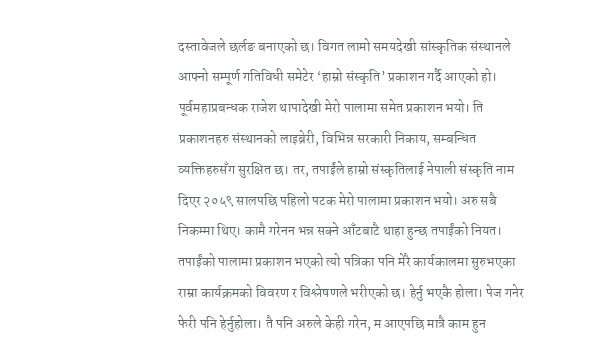दस्तावेजले छर्लङ बनाएको छ। विगत लामो समयदेखी सांस्कृतिक संस्थानले आफ्नो सम्पूर्ण गतिविधी समेटेर ‘हाम्रो संस्कृति’ प्रकाशन गर्दै आएको हो। पूर्वमहाप्रबन्धक राजेश थापादेखी मेरो पालामा समेत प्रकाशन भयो। ति प्रकाशनहरु संस्थानको लाइब्रेरी, विभिन्न सरकारी निकाय, सम्बन्धित व्यक्तिहरुसँग सुरक्षित छ। तर, तपाईंले हाम्रो संस्कृतिलाई नेपाली संस्कृति नाम दिएर २०५९ सालपछि पहिलो पटक मेरो पालामा प्रकाशन भयो। अरु सबै निकम्मा थिए। कामै गरेनन भन्न सक्ने आँटबाटै थाहा हुन्छ तपाईंको नियत।
तपाईंको पालामा प्रकाशन भएको त्यो पत्रिका पनि मेरै कार्यकालमा सुरुभएका राम्रा कार्यक्रमको विवरण र विश्लेषणले भरीएको छ। हेर्नु भएकै होला। पेज गनेर फेरी पनि हेर्नुहोला। तै पनि अरुले केही गरेन, म आएपछि मात्रै काम हुन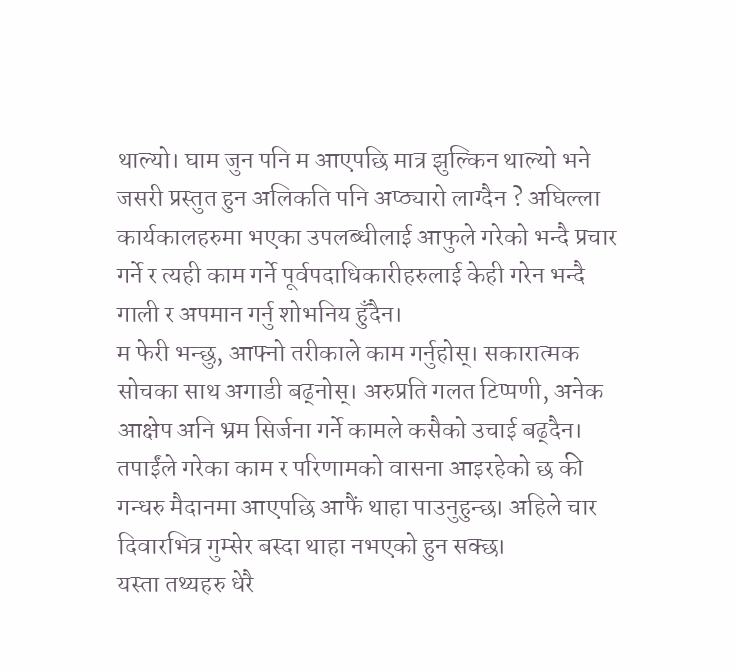थाल्यो। घाम जुन पनि म आएपछि मात्र झुल्किन थाल्यो भने जसरी प्रस्तुत हुन अलिकति पनि अप्ठ्यारो लाग्दैन ? अघिल्ला कार्यकालहरुमा भएका उपलब्धीलाई आफुले गरेको भन्दै प्रचार गर्ने र त्यही काम गर्ने पूर्वपदाधिकारीहरुलाई केही गरेन भन्दै गाली र अपमान गर्नु शोभनिय हुँदैन।
म फेरी भन्छु, आफ्नो तरीकाले काम गर्नुहोस्। सकारात्मक सोचका साथ अगाडी बढ्नोस्। अरुप्रति गलत टिप्पणी, अनेक आक्षेप अनि भ्रम सिर्जना गर्ने कामले कसैको उचाई बढ्दैन। तपाईंले गरेका काम र परिणामको वासना आइरहेको छ की गन्धरु मैदानमा आएपछि आफैं थाहा पाउनुहुन्छ। अहिले चार दिवारभित्र गुम्सेर बस्दा थाहा नभएको हुन सक्छ।
यस्ता तथ्यहरु धेरै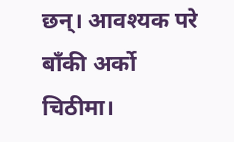छन्। आवश्यक परे बाँकी अर्को चिठीमा।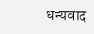धन्यवाद